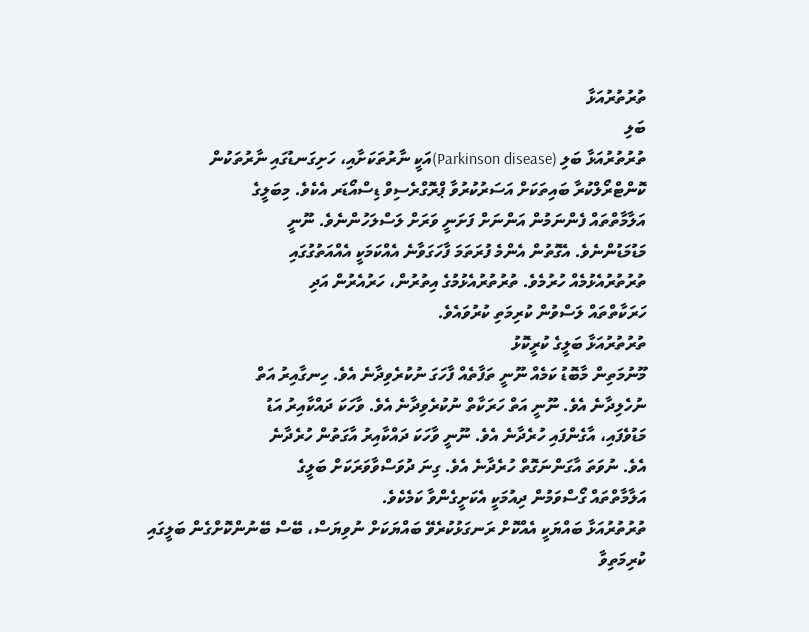ތުރުތުރުއަޅާ
ބަލި
ތުރުތުރުއަޅާ ބަލި (Parkinson disease)އަކީ ނާރުތަކަށާއި، ހަށިގަނޑުގައި ނާރުތަކުން
ކޮންޓްރޯލްކުރާ ބައިތަކަށް އަސަރުކުރުވާ ޕްރޮގްރެސިވް ޑިސްއޯޑަރ އެކެވެ. މިބަލީގެ
އަލާމާތްތައް ފެންނަމުން އަންނަށް ފަށަނީ ވަރަށް ލަސްލަހުންނެވެ. ނޫނީ
މަޑުމަޑުންނެވެ. އެގޮތުން އެންމެ ފުރަތަމަ ފާހަގަވާނެ އެއްކަމަކީ އެއްއަތުގުގައި
ތުރުތުރުއެޅުމެއް ހުރުމެވެ. ތުރުތުރުއެޅުމުގެ އިތުރުން، ހަރުއެރުން އަދި
ހަރަކާތްތައް ލަސްވުން ކުރިމަތި ކުރުވައެވެ.
ތުރުތުރުއަޅާ ބަލީގެ ކުރީކޮޅު
މޫނުމަތިން މާބޮޑު ކަމެއް ނޫނީ ތަފާތެއް ފާހަގަ ނުކުރެވިދާނެ އެވެ. ހިނގާއިރު އަތް
ނުހެލިދާނެ އެވެ. ނޫނީ އަތް ހަރަކާތް ނުކުރެވިދާނެ އެވެ. ވާހަކަ ދައްކާއިރު އަޑު
މަޑުވެފައި، އާގެންފައި ހުރެދާނެ އެވެ. ނޫނީ ވާހަކަ ދައްކާއިރު އާގަތުން ހުރެދާނެ
އެވެ. ނުވަތަ އާގަންނަގޮތް ހުރެދާނެ އެވެ. ގިނަ ދުވަސްވާވަރަކަށް ބަލީގެ
އަލާމާތްތައް ގޯސްވަމުން ދިއުމަކީ އެކަށީގެންވާ ކަމެކެވެ.
ތުރުތުރުއަޅާ ބައްޔަކީ އެއްކޮށް ރަނގަޅުކުރެވޭ ބައްޔަކަށް ނުވިޔަސް، ބޭސް ބޭނުންކޮށްގެން ބަލީގައި ކުރިމަތިވާ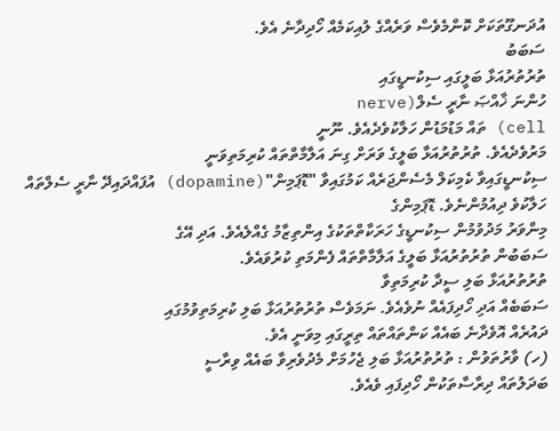އުދަނގޫތަކަށް ކޮންމެވެސް ވަރެއްގެ ލުއިކަމެއް ހޯދިދާނެ އެވެ.
ސަބަބު
ތުރުތުރުއަޅާ ބަލީގައި ސިކުނޑީގައި
ހުންނަ ޚާއްޞަ ނާރީ ސެލް(nerve
cell) ތައް މަޑުމަޑުން ހަލާކުވެދެއެވެ. ނޫނީ
މަރުވެދެއެވެ. ތުރުތުރުއަޅާ ބަލީގެ ވަރަށް ގިނަ އަލާމާތްތައް ކުރިމަތިވަނީ
ސިކުނޑީގައިވާ ކެމިކަލް މެސެންޖަރެއް ކަމުގައިވާ "ޑޮޕަމިން"(dopamine) އުފައްދައިދޭ ނާރީ ސެލްތައް ހަލާކުވެ ދިއުމުންނެވެ. ޑޮޕަމިންގެ
މިންވަރު މަދުވުމުން ސިކުނޑީގެ ހަރަކާތްތަކުގެ އިންތިޒާމު ގެއްލެއެވެ. އަދި އޭގެ
ސަބަބުން ތުރުތުރުއަޅާ ބަލީގެ އަލާމާތްތައް ފެންމަތި ކުރުވައެވެ.
ތުރުތުރުއަޅާ ބަލި ސީދާ ކުރިމަތިވާ
ސަބަބެއް އަދި ހޯދިފައެއް ނުވެއެވެ. ނަމަވެސް ތުރުތުރުއަޅާ ބަލި ކުރިމަތިވުމުގައި
ދައުރެއް އޮވެދާނެ ބައެއް ކަންތައްތައް ތިރީގައި މިވަނީ އެވެ.
(ހ) ވާރުތަވުން : ތުރުތުރުއަޅާ ބަލި ޖެހުމަށް މެދުވެރިވާ ބައެއް ވިރާސީ
ބަދަލުތައް ދިރާސާތަކުން ހޯދިފައި ވެއެވެ.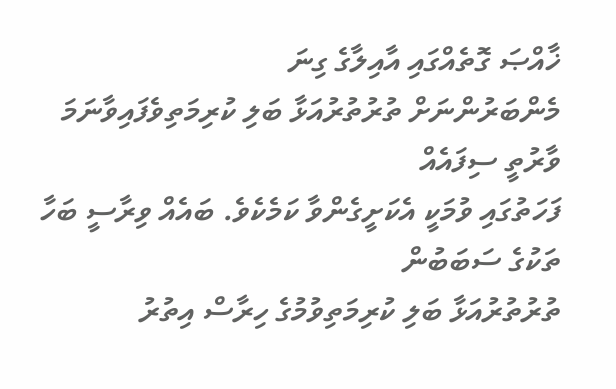ޚާއްޞަ ގޮތެއްގައި އާއިލާގެ ގިނަ
މެންބަރުންނަށް ތުރުތުރުއަޅާ ބަލި ކުރިމަތިވެފައިވާނަމަ ވާރުތީ ސިފައެއް
ފަހަތުގައި ވުމަކީ އެކަށީގެންވާ ކަމެކެވެ. ބައެއް ވިރާސީ ބަހާ ތަކުގެ ސަބަބުން
ތުރުތުރުއަޅާ ބަލި ކުރިމަތިވުމުގެ ހިރާސް އިތުރު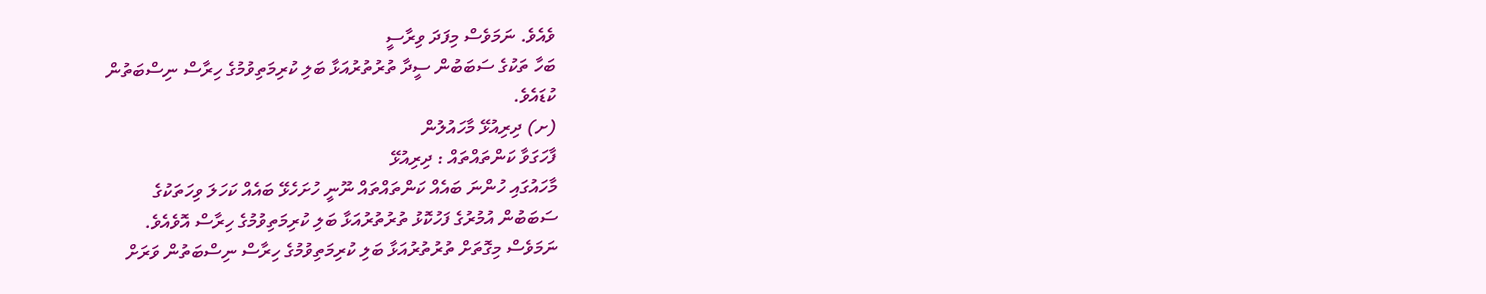ވެއެވެ. ނަމަވެސް މިފަދަ ވިރާސީ
ބަހާ ތަކުގެ ސަބަބުން ސީދާ ތުރުތުރުއަޅާ ބަލި ކުރިމަތިވުމުގެ ހިރާސް ނިސްބަތުން
ކުޑައެވެ.
(ށ) ދިރިއުޅޭ މާހައުލުން
ފާހަގަވާ ކަންތައްތައް : ދިރިއުޅޭ
މާހައުގައި ހުންނަ ބައެއް ކަންތައްތައް ނޫނީ ހުށަހެޅޭ ބައެއް ކަހަލަ ވިހަތަކުގެ
ސަބަބުން އުމުރުގެ ފަހުކޮޅު ތުރުތުރުއަޅާ ބަލި ކުރިމަތިވުމުގެ ހިރާސް އޮވެއެވެ.
ނަމަވެސް މިގޮތަށް ތުރުތުރުއަޅާ ބަލި ކުރިމަތިވުމުގެ ހިރާސް ނިސްބަތުން ވަރަށް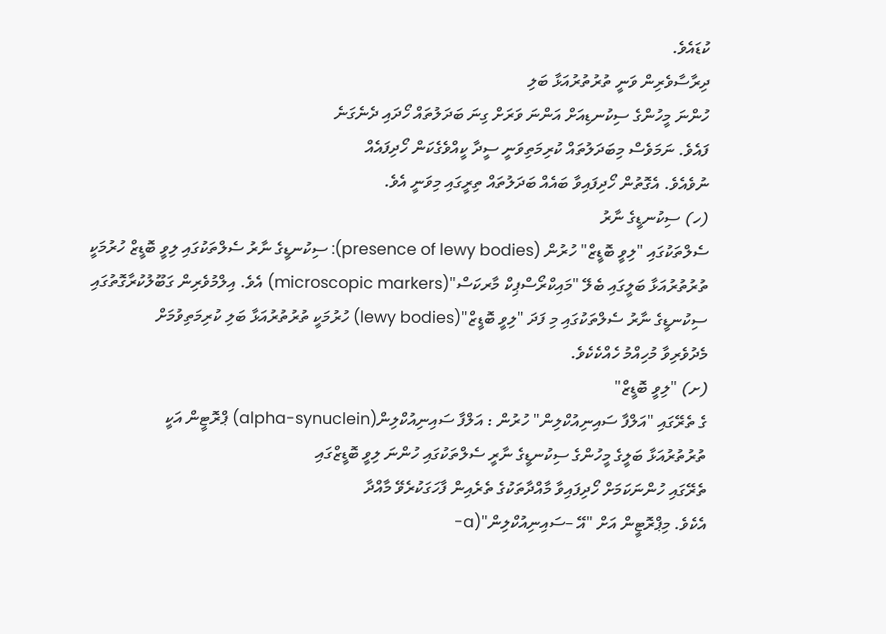ކުޑައެވެ.
ދިރާސާވެރިން ވަނީ ތުރުތުރުއަޅާ ބަލި
ހުންނަ މީހުންގެ ސިކުނޑިއަށް އަންނަ ވަރަށް ގިނަ ބަދަލުތައް ހޯދައި ދެނެގަނެ
ފައެވެ. ނަމަވެސް މިބަދަލުތައް ކުރިމަތިވަނީ ސީދާ ކީއްވެގެކަން ހޯދިފައެއް
ނުވެއެވެ. އެގޮތުން ހޯދިފައިވާ ބައެއް ބަދަލުތައް ތިރީގައި މިވަނީ އެވެ.
(ހ) ސިކުނޑީގެ ނާރު
ސެލްތަކުގައި "ލިވީ ބޮޑީޒް" ހުރުން (presence of lewy bodies): ސިކުނޑީގެ ނާރު ސެލްތަކުގައި ލިވީ ބޮޑީޒް ހުރުމަކީ
ތުރުތުރުއަޅާ ބަލީގައި ބެލޭ "މައިކްރޯސްޕިކް މާރކަސް"(microscopic markers) އެވެ. އިލްމުވެރިން ގަބޫލުކުރާގޮތުގައި
ސިކުނޑީގެ ނާރު ސެލްތަކުގައި މި ފަދަ "ލިވީ ބޮޑީޒް"(lewy bodies) ހުރުމަކީ ތުރުތުރުއަޅާ ބަލި ކުރިމަތިވުމަށް
މެދުވެރިވާ މުހިއްމު ހެއްކެކެވެ.
(ށ) "ލިވީ ބޮޑީޒް"
ގެ ތެރޭގައި "އަލްފާ ސައިނިއުކްލިން" ހުރުން : އަލްފާ ސައިނިއުކްލިން(alpha-synuclein) ޕްރޮޓީން އަކީ
ތުރުތުރުއަޅާ ބަލީގެ މީހުންގެ ސިކުނޑީގެ ނާރީ ސެލްތަކުގައި ހުންނަ ލިވީ ބޮޑީޒްގައި
ތެރޭގައި ހުންނަކަމަށް ހޯދިފައިވާ މާއްދާތަކުގެ ތެރެއިން ފާހަގަކުރެވޭ މާއްދާ
އެކެވެ. މިޕްރޮޓީން އަށް "އޭ –ސައިނިއުކްލިން"(a-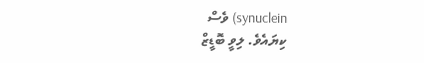synuclein) ވެސް
ކިޔައެވެ. ލިވީ ބޮޑީޒް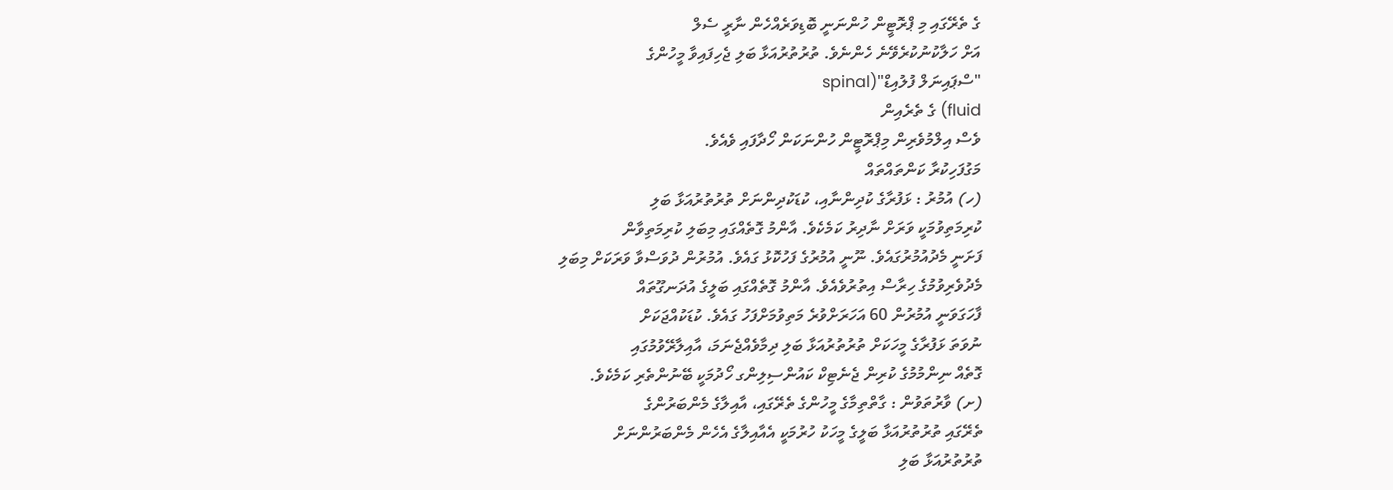ގެ ތެރޭގައި މި ޕްރޮޓީން ހުންނަނީ ބޮޑިވަރެއްހެން ނާރީ ސެލް
އަށް ހަލާކުނުކުރެވޭނެ ހެންނެވެ. ތުރުތުރުއަޅާ ބަލި ޖެހިފައިވާ މީހުންގެ
"ސްޕައިނަލް ފުލުއިޑް"(spinal
fluid) ގެ ތެރެއިން
ވެސް އިލްމުވެރިން މިޕްރޮޓީން ހުންނަކަން ހޯދާފައި ވެއެވެ.
މަގުފަހިކުރާ ކަންތައްތައް
(ހ) އުމުރު : ޅަފުރާގެ ކުދިންނާއި، ކުޑަކުދިންނަށް ތުރުތުރުއަޅާ ބަލި
ކުރިމަތިވުމަކީ ވަރަށް ނާދިރު ކަމެކެވެ. އާންމު ގޮތެއްގައި މިބަލި ކުރިމަތިވާން
ފަށަނީ މެދުއުމުރުގައެވެ. ނޫނީ އުމުރުގެ ފަހުކޮޅު ގައެވެ. އުމުރުން ދުވަސްވާ ވަރަކަށް މިބަލި
މެދުވެރިވުމުގެ ހިރާސް އިތުރުވެއެވެ. އާންމު ގޮތެއްގައި ބަލީގެ އުދަނގޫތައް
ފާހަގަވަނީ އުމުރުން 60 އަހަރަށްވުރެ މަތިވުމަށްފަހު ގައެވެ. ކުޑަކުއްޖަކަށް
ނުވަތަ ޅަފުރާގެ މީހަކަށް ތުރުތުރުއަޅާ ބަލި ދިމާވެއްޖެނަމަ، އާއިލާރޭވުމުގައި
ގޮތެއް ނިންމުމުގެ ކުރިން ޖެނެޓިކް ކައުންސިލިންގ ހޯދުމަކީ ބޭނުންތެރި ކަމެކެވެ.
(ށ) ވާރުތަވުން : ގާތްތިމާގެ މީހުންގެ ތެރޭގައި، އާއިލާގެ މެންބަރުންގެ
ތެރޭގައި ތުރުތުރުއަޅާ ބަލީގެ މީހަކު ހުރުމަކީ އެއާއިލާގެ އެހެން މެންބަރުންނަށް
ތުރުތުރުއަޅާ ބަލި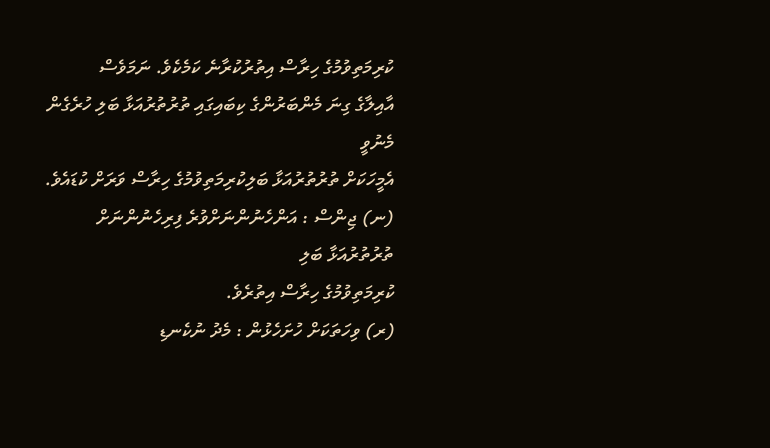ކުރިމަތިވުމުގެ ހިރާސް އިތުރުކުރާނެ ކަމެކެވެ. ނަމަވެސް
އާއިލާގެ ގިނަ މެންބަރުންގެ ކިބައިގައި ތުރުތުރުއަޅާ ބަލި ހުރެގެން މެނުވީ
އެމީހަކަށް ތުރުތުރުއަޅާ ބަލިކުރިމަތިވުމުގެ ހިރާސް ވަރަށް ކުޑައެވެ.
(ނ) ޖިންސް : އަންހެނުންނަށްވުރެ ފިރިހެނުންނަށް ތުރުތުރުއަޅާ ބަލި
ކުރިމަތިވުމުގެ ހިރާސް އިތުރެވެ.
(ރ) ވިހަތަކަށް ހުށަހެޅުން : މެދު ނުކެނޑި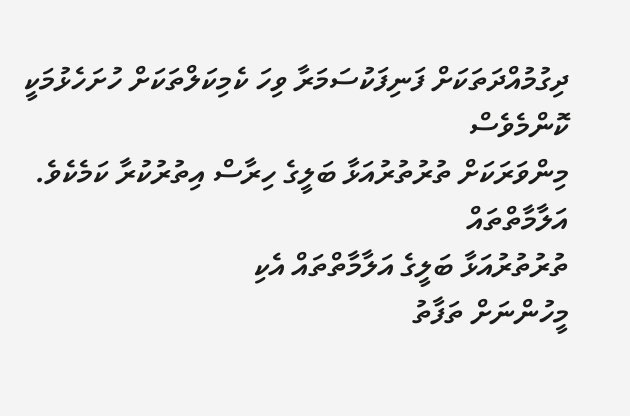ދިގުމުއްދަތަކަށް ފަނިފަކުސަމަރާ ވިހަ ކެމިކަލްތަކަށް ހުށަހެޅުމަކީ ކޮންމެވެސް
މިންވަރަކަށް ތުރުތުރުއަޅާ ބަލީގެ ހިރާސް އިތުރުކުރާ ކަމެކެވެ.
އަލާމާތްތައް
ތުރުތުރުއަޅާ ބަލީގެ އަލާމާތްތައް އެކި
މީހުންނަށް ތަފާތު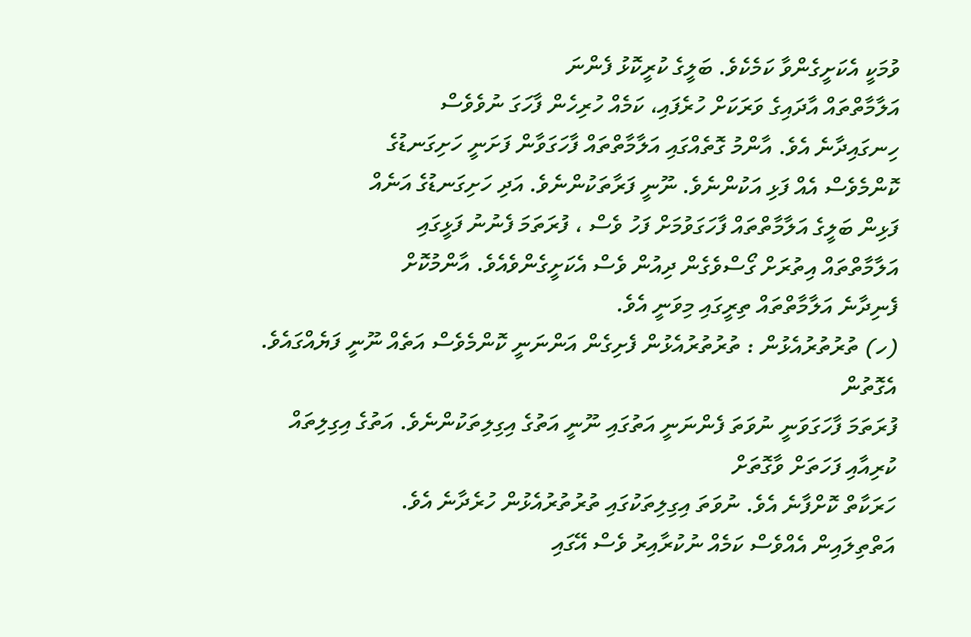ވުމަކީ އެކަށީގެންވާ ކަމެކެވެ. ބަލީގެ ކުރީކޮޅު ފެންނަ
އަލާމާތްތައް އާދައިގެ ވަރަކަށް ހުރެފައި، ކަމެއް ހުރިހެން ފާހަގަ ނުވެވެސް
ހިނގައިދާނެ އެވެ. އާންމު ގޮތެއްގައި އަލާމާތްތައް ފާހަގަވާން ފަށަނީ ހަށިގަނޑުގެ
ކޮންމެވެސް އެއް ފަޅި އަކުންނެވެ. ނޫނީ ފަރާތަކުންނެވެ. އަދި ހަށިގަނޑުގެ އަނެއް
ފަޅިން ބަލީގެ އަލާމާތްތައް ފާހަގަވުމަށް ފަހު ވެސް ، ފުރަތަމަ ފެނުނު ފަޅީގައި
އަލާމާތްތައް އިތުރަށް ގޯސްވެގެން ދިއުން ވެސް އެކަށީގެންވެއެވެ. އާންމުކޮށް
ފެނިދާނެ އަލާމާތްތައް ތިރީގައި މިވަނީ އެވެ.
(ހ) ތުރުތުރުއެޅުން : ތުރުތުރުއެޅުން ފެށިގެން އަންނަނީ ކޮންމެވެސް އަތެއް ނޫނީ ފަޔެއްގައެވެ. އެގޮތުން
ފުރަތަމަ ފާހަގަވަނީ ނުވަތަ ފެންނަނީ އަތުގައި ނޫނީ އަތުގެ އިގިލިތަކުންނެވެ. އަތުގެ އިގިލިތައް ކުރިއާއި ފަހަތަށް ވާގޮތަށް
ހަރަކާތް ކޮށްފާނެ އެވެ. ނުވަތަ އިގިލިތަކުގައި ތުރުތުރުއެޅުން ހުރެދާނެ އެވެ.
އަތްތިލައިން އެއްވެސް ކަމެއް ނުކުރާއިރު ވެސް އޭގައި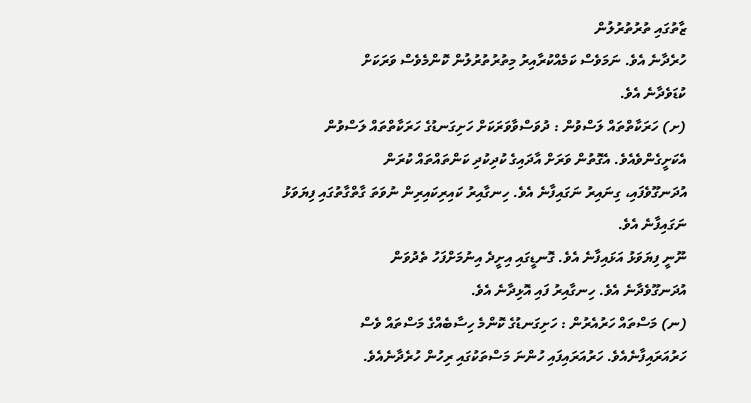ޒާތުގައި ތުރުތުރުލުން
ހުރެދާނެ އެވެ. ނަމަވެސް ކަމެއްކުރާއިރު މިތުރުތުރުލުން ކޮންމެވެސް ވަރަކަށް
ކުޑަވެދާނެ އެވެ.
(ށ) ހަރަކާތްތައް ލަސްވުން : ދުވަސްވާވަރަކަށް ހަށިގަނޑުގެ ހަރަކާތްތައް ލަސްވުން
އެކަށީގެންވެއެވެ. އެގޮތުން ވަރަށް އާދައިގެ ކުދިކުދި ކަންތައްތައް ކުރަން
އުދަނގޫވެފައި، ގިނައިރު ނަގައިފާނެ އެވެ. ހިނގާއިރު ކައިރިކައިރިން ނުވަތަ ގާތްގާތުގައި ފިޔަވަޅު ނަގައިފާނެ އެވެ.
ނޫނީ ފިޔަވަޅު އަޅައިފާނެ އެވެ. ގޮނޑީގައި އިށީދެ އިނުމަށްފަހު ތެދުވަން
އުދަނގޫވެދާނެ އެވެ. ހިނގާއިރު ފައި އޮޅިދާނެ އެވެ.
(ނ) މަސްތައް ހަރުއެރުން : ހަށިގަނޑުގެ ކޮންމެ ހިސާބެއްގެ މަސްތައް ވެސް
ހަރުއަރައިފާނެއެވެ. ހަރުއަރައިފައި ހުންނަ މަސްތަކުގައި ރިހުން ހުރެދާނެއެވެ.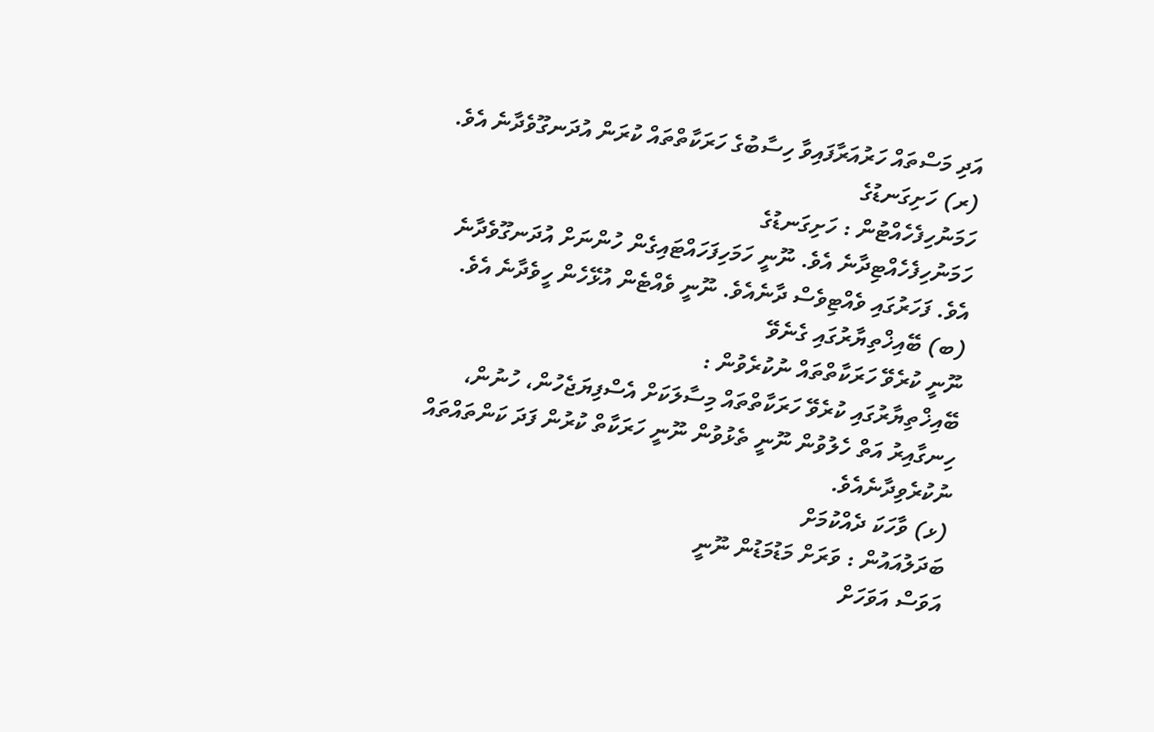އަދި މަސްތައް ހަރުއަރާފައިވާ ހިސާބުގެ ހަރަކާތްތައް ކުރަން އުދަނގޫވެދާނެ އެވެ.
(ރ) ހަށިގަނޑުގެ
ހަމަނުހިފެހެއްޓުން : ހަށިގަނޑުގެ
ހަމަނުހިފެހެއްޓިދާނެ އެވެ. ނޫނީ ހަމަހިފަހައްޓައިގެން ހުންނަށް އުދަނގޫވެދާނެ
އެވެ. ފަހަރުގައި ވެއްޓިވެސް ދާނެއެވެ. ނޫނީ ވެއްޓެން އުޅޭހެން ހީވެދާނެ އެވެ.
(ބ) ބޭއިޚްތިޔާރުގައި ގެނެވޭ
ނޫނީ ކުރެވޭ ހަރަކާތްތައް ނުކުރެވުން :
ބޭއިޚްތިޔާރުގައި ކުރެވޭ ހަރަކާތްތައް މިސާލަކަށް އެސްފިޔަޖެހުން، ހުނުން،
ހިނގާއިރު އަތް ހެލުވުން ނޫނީ ތެޅުވުން ނޫނީ ހަރަކާތް ކުރުން ފަދަ ކަންތައްތައް
ނުކުރެވިދާނެއެވެ.
(ޅ) ވާހަކަ ދެއްކުމަށް
ބަދަލުއައުން : ވަރަށް މަޑުމަޑުން ނޫނީ
އަވަސް އަވަހަށް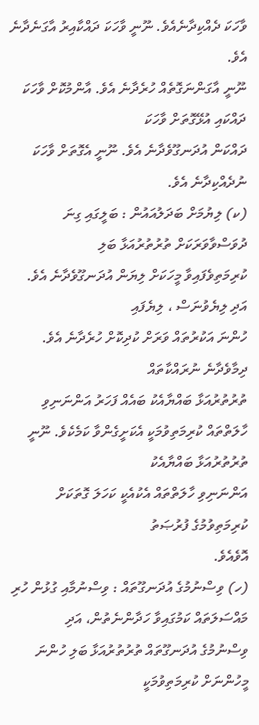ވާހަކަ ދެއްކިދާނެއެވެ. ނޫނީ ވާހަކަ ދައްކާއިރު އާގަނެދާނެ އެވެ.
ނޫނީ އާގަންނަގޮތެއް ހުރެދާނެ އެވެ. އާންމުކޮށް ވާހަކަ ދައްކައި އުޅޭގޮތަށް ވާހަކަ
ދައްކަން އުދަނގޫވެދާނެ އެވެ. ނޫނީ އެގޮތަށް ވާހަކަ ނުދެއްކިދާނެ އެވެ.
(ކ) ލިޔުމަށް ބަދަލުއައުން : ބަލީގައި ގިނަ ދުވަސްވާވަރަކަށް ތުރުތުރުއަޅާ ބަލި
ކުރިމަތިވެފައިވާ މީހަކަށް ލިޔަން އުދަނގޫވެދާނެ އެވެ. އަދި ލިޔެވުނަސް ، ލިޔެފައި
ހުންނަ އަކުރުތައް ވަރަށް ކުދިކޮށް ހުރެދާނެ އެވެ.
ދިމާވެދާނެ ނުރައްކާތައް
ތުރުތުރުއަޅާ ބައްޔާއެކު ބައެއް ފަހަރު އަންނަނިވި
ހާލަތްތައް ކުރިމަތިވުމަކީ އެކަށީގެންވާ ކަމެކެވެ. ނޫނީ ތުރުތުރުއަޅާ ބައްޔާއެކު
އަންނަނިވި ހާލަތްތައް އެކުއެކީ ކަހަލަ ގޮތަކަށް ކުރިމަތިވުމުގެ ފުރުޞަތު
އޮވެއެވެ.
(ހ) ވިސްނުމުގެ އުދަނގޫތައް : ވިސްނުމާއި ގުޅުން ހުރި މައްސަލަތައް ކަމުގައިވާ ހަދާންނެތުން، އަދި
ވިސްނުމުގެ އުދަނގޫތައް ތުރުތުރުއަޅާ ބަލި ހުންނަ މީހުންނަށް ކުރިމަތިވުމަކީ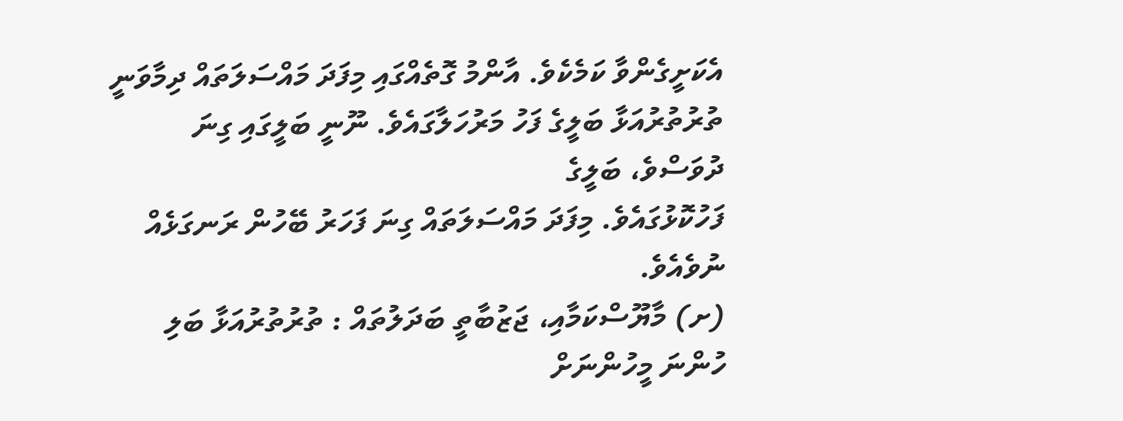އެކަށީގެންވާ ކަމެކެވެ. އާންމު ގޮތެއްގައި މިފަދަ މައްސަލަތައް ދިމާވަނީ
ތުރުތުރުއަޅާ ބަލީގެ ފަހު މަރުހަލާގައެވެ. ނޫނީ ބަލީގައި ގިނަ ދުވަސްވެ، ބަލީގެ
ފަހުކޮޅުގައެވެ. މިފަދަ މައްސަލަތައް ގިނަ ފަހަރު ބޭހުން ރަނގަޅެއް ނުވެއެވެ.
(ށ) މާޔޫސްކަމާއި، ޖަޒުބާތީ ބަދަލުތައް : ތުރުތުރުއަޅާ ބަލި ހުންނަ މީހުންނަށް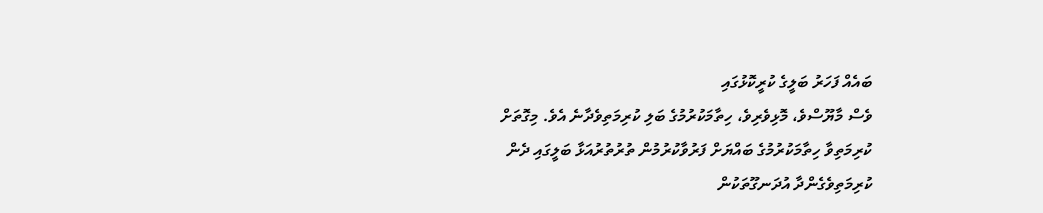ބައެއް ފަހަރު ބަލީގެ ކުރީކޮޅުގައި
ވެސް މާޔޫސްވެ، މޮޅިވެރިވެ، ހިތާމަކުރުމުގެ ބަލި ކުރިމަތިވެދާނެ އެވެ. މިގޮތަށް
ކުރިމަތިވާ ހިތާމަކުރުމުގެ ބައްޔަށް ފަރުވާކުރުމުން ތުރުތުރުއަޅާ ބަލީގައި ދެން
ކުރިމަތިވެގެންދާ އުދަނގޫތަކުން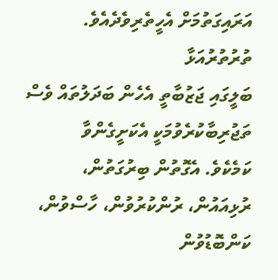އަރައިގަތުމަށް އެހީތެރިވެދެއެވެ. ތުރުތުރުއަޅާ
ބަލީގައި ޖަޒުބާތީ އެހެން ބަދަލުތައް ވެސް ތަޖުރިބާކުރެވުމަކީ އެކަށީގެންވާ
ކަމެކެވެ. އެގޮތުން ބިރުގަތުން، ރުޅިއައުން، ރުންކުރުވުން، ހާސްވުން، ކަންބޮޑުވުން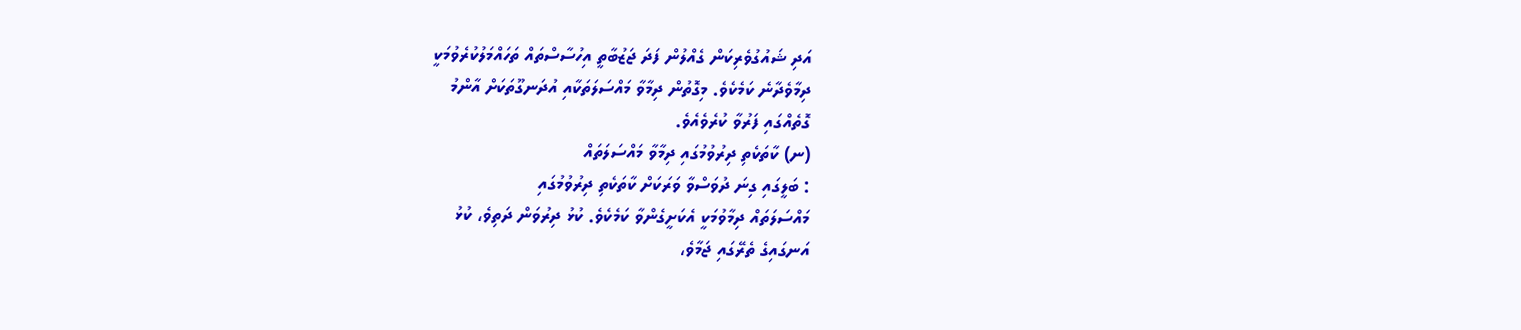އަދި ޝައުގުވެރިކަން ގެއްލުން ފަދަ ޖަޒުބާތީ އިހުސާސްތައް ތަހައްމަލުކުރެވުމަކީ
ދިމާވެދާނެ ކަމެކެވެ. މިގޮތުން ދިމާވާ މައްސަލަތަކާއި އުދަނގޫތަކަށް އާންމު
ގޮތެއްގައި ފަރުވާ ކުރެވެއެވެ.
(ނ) ކާތަކެތި ދިރުވުމުގައި ދިމާވާ މައްސަލަތައް
: ބަލީގައި ގިނަ ދުވަސްވާ ވަރަކަށް ކާތަކެތި ދިރުވުމުގައި
މައްސަލަތައް ދިމާވުމަކީ އެކަށީގެންވާ ކަމެކެވެ. ކުޅު ދިރުވަން ދަތިވެ، ކުޅު
އަނގައިގެ ތެރޭގައި ޖަމާވެ،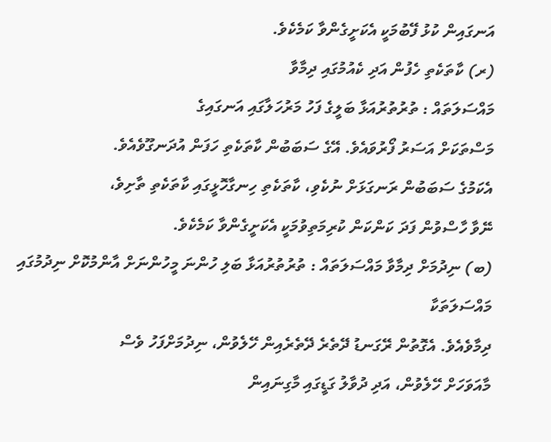އަނގައިން ކުޅު ފޭބުމަކީ އެކަށީގެންވާ ކަމެކެވެ.
(ރ) ކާތަކެތި ހެފުން އަދި ކެއުމުގައި ދިމާވާ
މައްސަލަތައް : ތުރުތުރުއަޅާ ބަލީގެ ފަހު މަރުހަލާގައި އަނގައިގެ
މަސްތަކަށް އަސަރު ފޯރުވައެވެ. އޭގެ ސަބަބުން ކާތަކެތި ހަފަން އުދަނގޫވެއެވެ.
އެކަމުގެ ސަބަބުން ރަނގަޅަށް ނުކެވި، ކާތަކެތި ހިނގާހޮޅީގައި ކާތަކެތި ތާށިވެ،
ނޭވާ ހާސްވުން ފަދަ ކަންކަން ކުރިމަތިވުމަކީ އެކަށީގެންވާ ކަމެކެވެ.
(ބ) ނިދުމަށް ދިމާވާ މައްސަލަތައް : ތުރުތުރުއަޅާ ބަލި ހުންނަ މީހުންނަށް އާންމުކޮށް ނިދުމުގައި މައްސަލަތަކާ
ދިމާވެއެވެ. އެގޮތުން ރޭގަނޑު ދޭތެރެ ދޭތެރެއިން ހޭލެވުން، ނިދުމަށްފަހު ވެސް
މާއަވަހަށް ހޭލެވުން، އަދި ދުވާލު ގަޑީގައި މާގިނައިން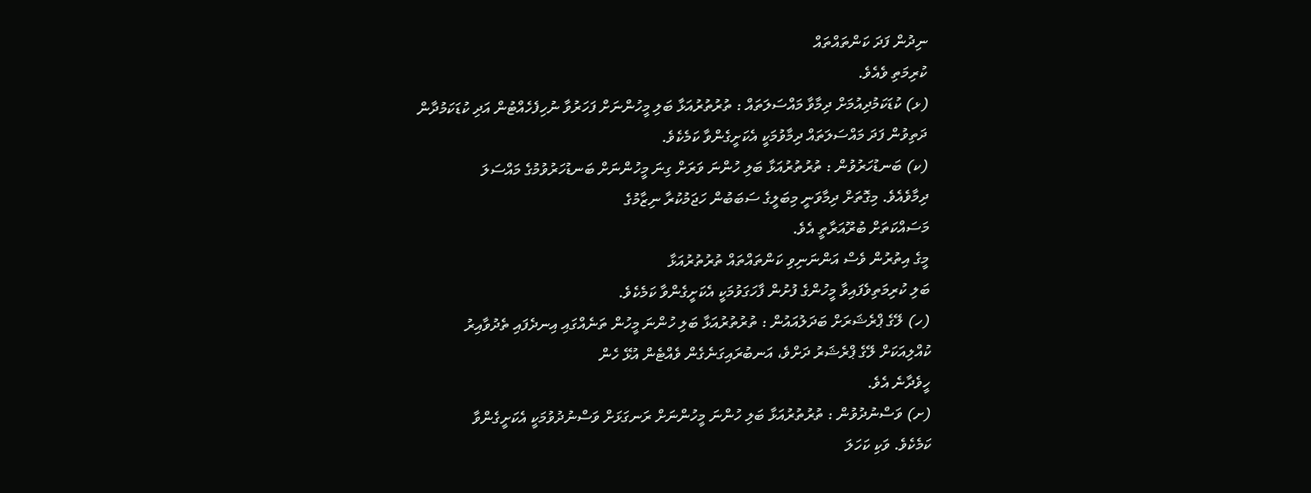ނިދުން ފަދަ ކަންތައްތައް
ކުރިމަތި ވެއެވެ.
(ޅ) ކުޑަކަމުދިއުމަށް ދިމާވާ މައްސަލަތައް : ތުރުތުރުއަޅާ ބަލި މީހުންނަށް ފަހަރުވާ ނުހިފެހެއްޓުން އަދި ކުޑަކަމުދާން
ދަތިވުން ފަދަ މައްސަލަތައް ދިމާވުމަކީ އެކަށީގެންވާ ކަމެކެވެ.
(ކ) ބަނޑުހަރުވުން : ތުރުތުރުއަޅާ ބަލި ހުންނަ ވަރަށް ގިނަ މީހުންނަށް ބަނޑުހަރުވުމުގެ މައްސަލަ
ދިމާވެއެވެ. މިގޮތަށް ދިމާވަނީ މިބަލީގެ ސަބަބުން ހަޖަމުކުރާ ނިޒާމުގެ
މަސައްކަތަށް ބުރޫއަރާތީ އެވެ.
މީގެ އިތުރުން ވެސް އަންނަނިވި ކަންތައްތައް ތުރުތުރުއަޅާ
ބަލި ކުރިމަތިވެފައިވާ މީހުންގެ ފުށުން ފާހަގަވުމަކީ އެކަށީގެންވާ ކަމެކެވެ.
(ހ) ލޭގެ ޕްރެޝަރަށް ބަދަލުއައުން : ތުރުތުރުއަޅާ ބަލި ހުންނަ މީހުން ތަނެއްގައި އިނދެފައި ތެދުވާއިރު
ކުއްލިއަކަށް ލޭގެ ޕްރެޝަރު ދަށްވެ، އަނބުރައިގަނެގެން ވެއްޓެން އުޅޭ ހެން
ހީވެދާނެ އެވެ.
(ށ) ވަސްނުދުވުން : ތުރުތުރުއަޅާ ބަލި ހުންނަ މީހުންނަށް ރަނގަޅަށް ވަސްނުދުވުމަކީ އެކަށީގެންވާ
ކަމެކެވެ. ވަކި ކަހަލަ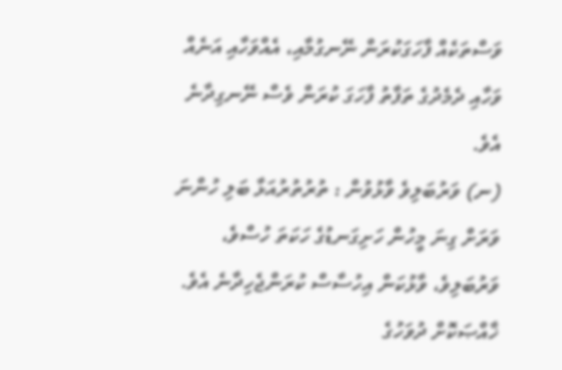ވަސްތަކެއް ފާހަގަކުރަން ނޭނގުމާއި، އެއްވަހާއި އަނެއް
ވަހާއި ދެމެދުގެ ތަފާތު ފާހަގަ ކުރަން ވެސް ނޭނގިދާނެ އެވެ.
(ނ) ވަރުބަލިވެ ވާޅުވުން : ތުރުތުރުއަޅާ ބަލި ހުންނަ ވަރަށް ގިނަ މީހުން ހަށިގަނޑުގެ ހަކަތަ ހުސްވެ،
ވަރުބަލިވެ، ވާޅުކަން އިހުސާސް ކުރަންޖެހިދާނެ އެވެ. ޚާއްޞަކޮށް ދުވަހުގެ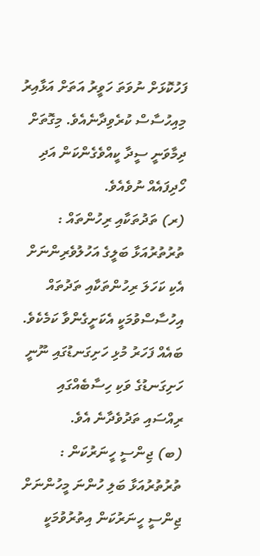ފަހުކޮޅަށް ނުވަތަ ހަވީރު އަތަށް އަޅާއިރު މިއިހުސާސް ކުރެވިދާނެއެވެ. މިގޮތަށް
ދިމާވަނީ ސީދާ ކީއްވެގެންކަން އަދި ހޯދިފައެއް ނުވެއެވެ.
(ރ) ތަދުތަކާއި ރިހުންތައް : ތުރުތުރުއަޅާ ބަލީގެ އަހުލުވެރިންނަށް އެކި ކަހަލަ ރިހުންތަކާއި ތަދުތައް
އިހުސާސްވުމަކީ އެކަށީގެންވާ ކަމެކެވެ. ބައެއް ފަހަރު މުޅި ހަށިގަނޑުގައި ނޫނީ
ހަށިގަނޑުގެ ވަކި ހިސާބެއްގައި ރިއްސައި ތަދުވެދާނެ އެވެ.
(ބ) ޖިންސީ ހީނަރުކަން : ތުރުތުރުއަޅާ ބަލި ހުންނަ މީހުންނަށް ޖިންސީ ހީނަރުކަން އިތުރުވުމަކީ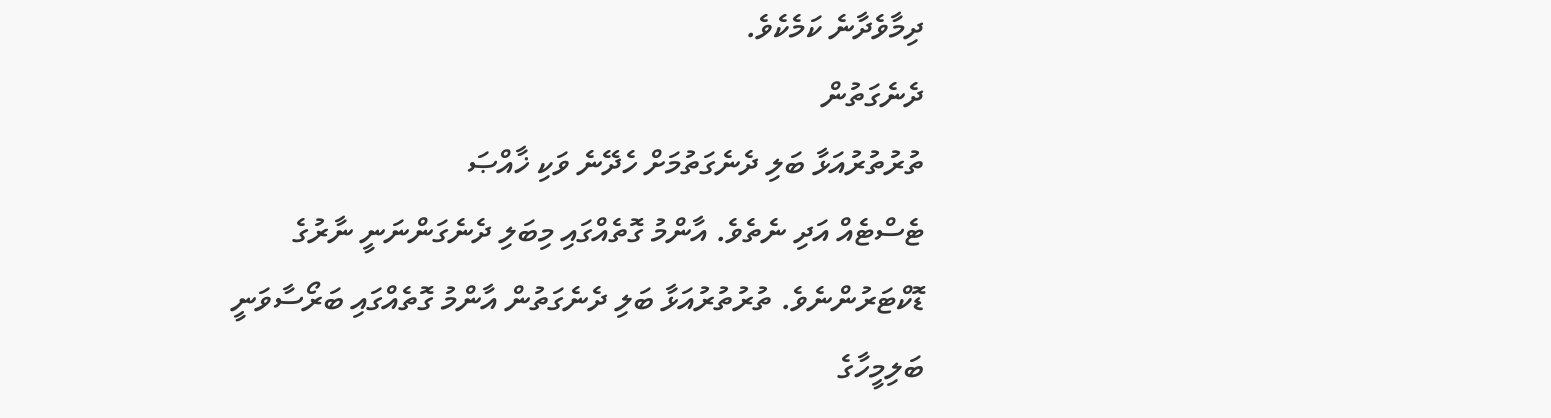ދިމާވެދާނެ ކަމެކެވެ.
ދެނެގަތުން
ތުރުތުރުއަޅާ ބަލި ދެނެގަތުމަށް ހެދޭނެ ވަކި ޚާއްޞަ
ޓެސްޓެއް އަދި ނެތެވެ. އާންމު ގޮތެއްގައި މިބަލި ދެނެގަންނަނީ ނާރުގެ
ޑޮކްޓަރުންނެވެ. ތުރުތުރުއަޅާ ބަލި ދެނެގަތުން އާންމު ގޮތެއްގައި ބަރޯސާވަނީ
ބަލިމީހާގެ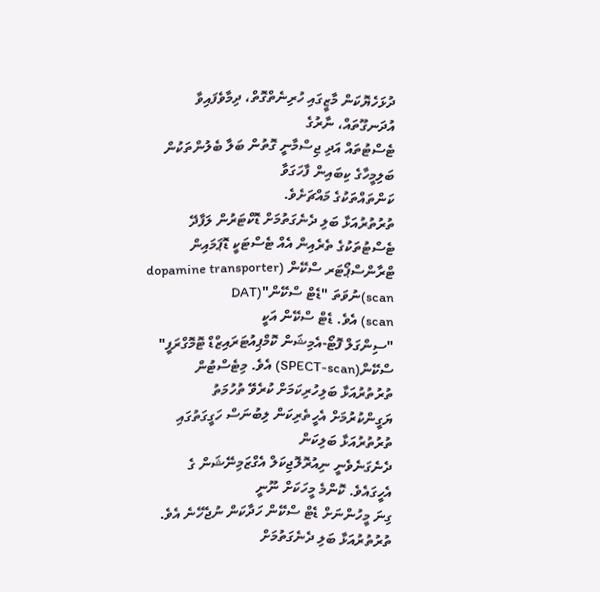ދުޅަހެޔޮކަން މާޒީގައި ހުރިނެތްގޮތް، ދިމާވެފައިވާ އުދަނގޫތައް، ނާރުގެ
ޓެސްޓުތައް އަދި ޖިސްމާނީ ގޮތުން ބަލާ ބެލުންތަކުން ބަލިމީހާގެ ކިބައިން ފާހަގަވާ
ކަންތައްތަކުގެ މައްޗަށެވެ.
ތުރުތުރުއަޅާ ބަލި ދެނެގަތުމަށް ޑޮކްޓަރުން ލަފާދޭ
ޓެސްޓުތަކުގެ ތެރެއިން އެއް ޓެސްޓަކީ ޑޮޕަމައިން ޓްރާންސްޕޯޓަރ ސްކޭން (dopamine transporter scan)ނުވަތަ "ޑެޓް ސްކޭން"(DAT
scan) އެވެ. ޑެޓް ސްކޭން އަކީ
"ސިންގަލް ފޮޓޯ-އެމިޝަން ކޮމްޕިއުޓަރައިޒްޑް ޓޮމޮގްރަފީ" ސްކޭން(SPECT-scan) އެވެ. މިޓެސްޓުން ތުރުތުރުއަޅާ ބަލިހުރިކަމަށް ކުރެވޭ ތުހުމަތު
ޔަގީންކުރުމަށް އެހީތެރިކަން ލިބުނަސް ހަގީގަތުގައި ތުރުތުރުއަޅާ ބަލިކަން
ދެނެގަނެވެނީ ނިއުރޮލޮޖިކަލް އެގްޒަމިނޭޝަން ގެ އެހީގައެވެ. ކޮންމެ މީހަކަށް ނޫނީ
ގިނަ މީހުންނަށް ޑެޓް ސްކޭން ހަދާކަން ނުޖެހޭނެ އެވެ.
ތުރުތުރުއަޅާ ބަލި ދެނެގަތުމަށް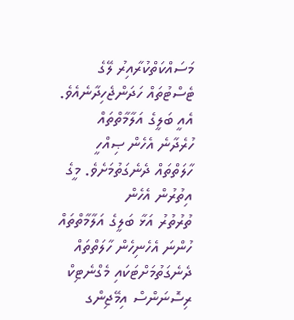މަސައްކަތްކުރާއިރު ލޭގެ
ޓެސްޓުތައް ހަދަންޖެހިދާނެއެވެ. އެއީ ބަލީގެ އަލާމާތްތައް ހުރެދާނެ އެހެން ޞިއްހީ
ހާލަތްތައް ދެނެގަތުމަށެވެ. މީގެ އިތުރުން އެހެން
ތުރުތުރު އަޅާ ބަލީގެ އަލާމާތްތައް ހުންނަ އެހެނިހެން ހާލަތްތައް
ދެނެގަތުމަށްޓަކައި މެގްނެޓިކް ރިސޮނަންސް އިމޭޖިންގ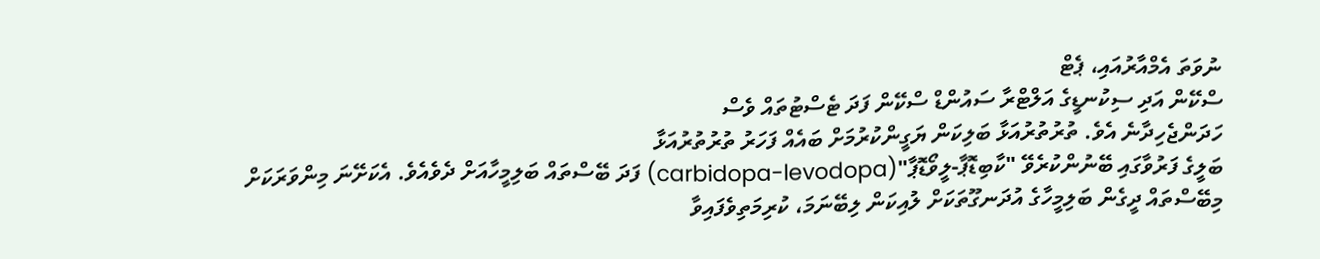ނުވަތަ އެމްއާރުއައި، ޕެޓް
ސްކޭން އަދި ސިކުނޑީގެ އަލްޓްރާ ސައުންޑް ސްކޭން ފަދަ ޓެސްޓުތައް ވެސް
ހަދަންޖެހިދާނެ އެވެ. ތުރުތުރުއަޅާ ބަލިކަން ޔަގީންކުރުމަށް ބައެއް ފަހަރު ތުރުތުރުއަޅާ
ބަލީގެ ފަރުވާގައި ބޭނުންކުރެވޭ "ކާބިޑޮޕާ-ލީވޯޑޮޕާ"(carbidopa-levodopa) ފަދަ ބޭސްތައް ބަލިމީހާއަށް ދެވެއެވެ. އެކަށޭނަ މިންވަރަކަށް
މިބޭސްތައް ދީގެން ބަލިމީހާގެ އުދަނގޫތަކަށް ލުއިކަން ލިބޭނަމަ، ކުރިމަތިވެފައިވާ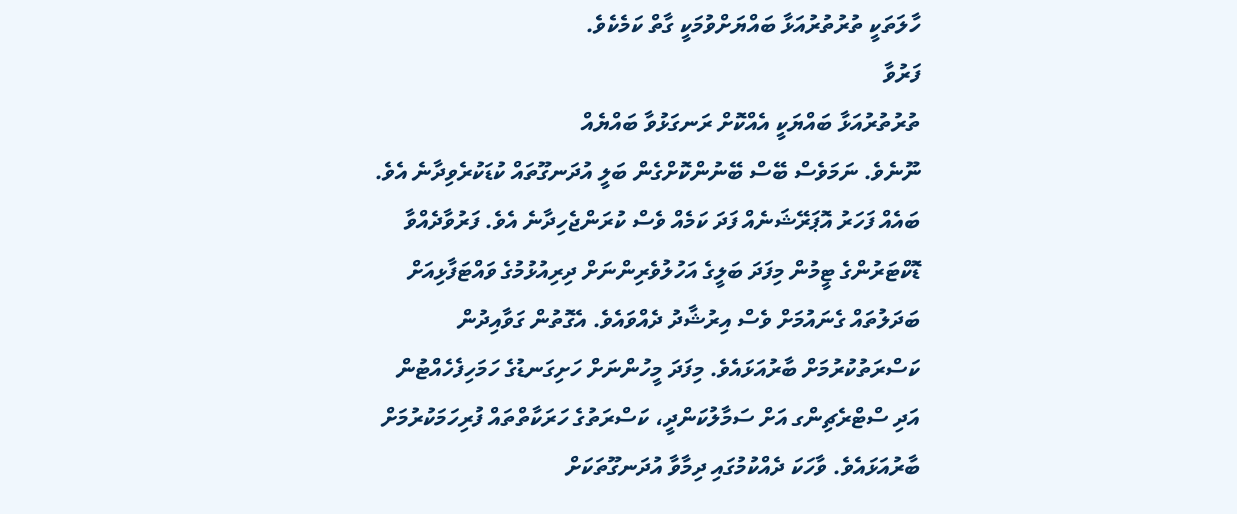ހާލަތަކީ ތުރުތުރުއަޅާ ބައްޔަށްވުމަކީ ގާތް ކަމެކެވެ.
ފަރުވާ
ތުރުތުރުއަޅާ ބައްޔަކީ އެއްކޮށް ރަނގަޅުވާ ބައްޔެއް
ނޫނެވެ. ނަމަވެސް ބޭސް ބޭނުންކޮށްގެން ބަލީ އުދަނގޫތައް ކުޑަކުރެވިދާނެ އެވެ.
ބައެއް ފަހަރު އޮޕަރޭޝަނެއް ފަދަ ކަމެއް ވެސް ކުރަންޖެހިދާނެ އެވެ. ފަރުވާދެއްވާ
ޑޮކްޓަރުންގެ ޓީމުން މިފަދަ ބަލީގެ އަހުލުވެރިންނަށް ދިރިއުޅުމުގެ ވައްޓަފާޅިއަށް
ބަދަލުތައް ގެނައުމަށް ވެސް އިރުޝާދު ދެއްވައެވެ. އެގޮތުން ގަވާއިދުން
ކަސްރަތުކުރުމަށް ބާރުއަޅައެވެ. މިފަދަ މީހުންނަށް ހަށިގަނޑުގެ ހަމަހިފެހެއްޓުން
އަދި ސްޓްރެޗިންގ އަށް ސަމާލުކަންދީ، ކަސްރަތުގެ ހަރަކާތްތައް ފުރިހަމަކުރުމަށް
ބާރުއަޅައެވެ. ވާހަކަ ދެއްކުމުގައި ދިމާވާ އުދަނގޫތަކަށް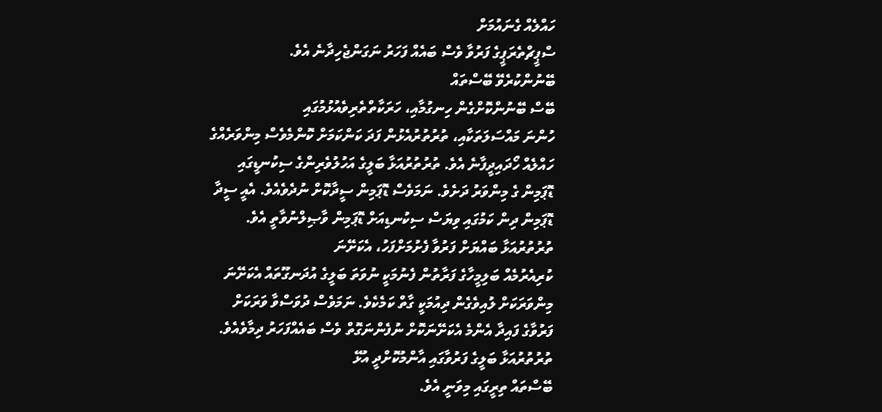ހައްލެއް ގެނައުމަށް
ސްޕީޗްތެރަޕީގެ ފަރުވާ ވެސް ބައެއް ފަހަރު ނަގަންޖެހިދާނެ އެވެ.
ބޭނުންކުރެވޭ ބޭސްތައް
ބޭސް ބޭނުންކޮށްގެން ހިނގުމާއި، ހަރަކާތްތެރިވެއުޅުމުގައި
ހުންނަ މައްސަލަތަކާއި، ތުރުތުރުއެޅުން ފަދަ ކަންކަމަށް ކޮންމެވެސް މިންވަރެއްގެ
ހައްލެއް ހޯދައިދީފާނެ އެވެ. ތުރުތުރުއަޅާ ބަލީގެ އަހުލުވެރިންގެ ސިކުނޑީގައި
ޑޮޕަމިން ގެ މިންވަރު ދަށެވެ. ނަމަވެސް ޑޮޕަމިން ސީދާކޮށް ނުދެވެއެވެ. އެއީ ސީދާ
ޑޮޕަމިން ދިން ކަމުގައި ވިޔަސް ސިކުނޑިއަށް ޑޮޕަމިން ވާޞިލްނުވާތީ އެވެ.
ތުރުތުރުއަޅާ ބައްޔަށް ފަރުވާ ފެށުމަށްފަހު، އެކަށޭނަ
ކުރިއެރުމެއް ބަލިމީހާގެ ފަރާތުން ފެނުމަކީ ނުވަތަ ބަލީގެ އުދަނގޫތައް އެކަށޭނަ
މިންވަރަކަށް ލުއިވެގެން ދިއުމަކީ ގާތް ކަމެކެވެ. ނަމަވެސް ދުވަސްވާ ވަރަކަށް
ފަރުވާގެ ފައިދާ އެންމެ އެކަށޭނަކޮށް ނުފެންނަގޮތް ވެސް ބައެއްފަހަރު ދިމާވެއެވެ.
ތުރުތުރުއަޅާ ބަލީގެ ފަރުވާގައި އާންމުކޮށްދީ އުޅޭ
ބޭސްތައް ތިރީގައި މިވަނީ އެވެ.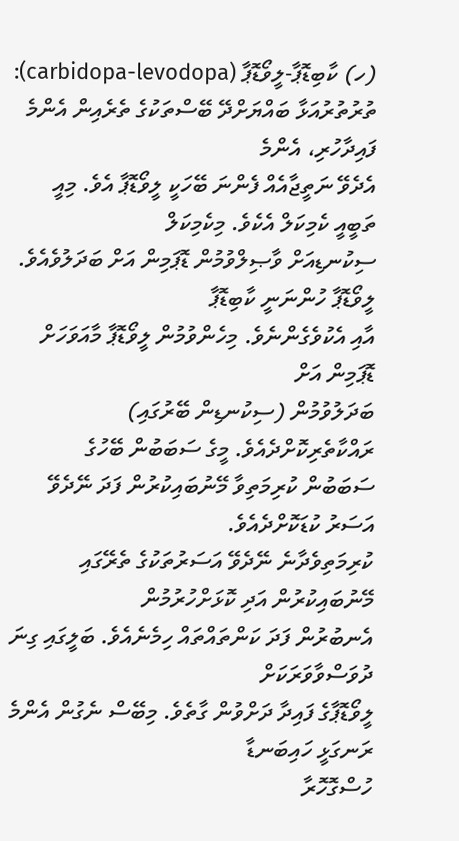(ހ) ކާބިޑޮޕާ-ލީވޯޑޮޕާ (carbidopa-levodopa): ތުރުތުރުއަޅާ ބައްޔަށްދޭ ބޭސްތަކުގެ ތެރެއިން އެންމެ ފައިދާހުރި، އެންމެ
އެދެވޭ ނަތީޖާއެއް ފެންނަ ބޭހަކީ ލީވޯޑޮޕާ އެވެ. މިއީ ތަބީއީ ކެމިކަލް އެކެވެ. މިކެމިކަލް
ސިކުނޑިއަށް ވާޞިލްވުމުން ޑޮޕަމިން އަށް ބަދަލުވެއެވެ. ލީވޯޑޮޕާ ހުންނަނީ ކާބިޑޮޕާ
އާއި އެކުވެގެންނެވެ. މިހެންވުމުން ލީވޯޑޮޕާ މާއަވަހަށް ޑޮޕަމިން އަށް
ބަދަލުވުމުން (ސިކުނޑިން ބޭރުގައި) ރައްކާތެރިކޮށްދެއެވެ. މީގެ ސަބަބުން ބޭހުގެ
ސަބަބުން ކުރިމަތިވާ މޭނުބައިކުރުން ފަދަ ނޭދެވޭ އަސަރު ކުޑަކޮށްދެއެވެ.
ކުރިމަތިވެދާނެ ނޭދެވޭ އަސަރުތަކުގެ ތެރޭގައި މޭނުބައިކުރުން އަދި ކޮޅަށްހުރުމުން
އެނބުރުން ފަދަ ކަންތައްތައް ހިމެނެއެވެ. ބަލީގައި ގިނަ ދުވަސްވާވަރަކަށް
ލީވޯޑޮޕާގެ ފައިދާ ދަށްވުން ގާތެވެ. މިބޭސް ނެގުން އެންމެ ރަނގަޅީ ހައިބަނޑާ
ހުސްގޮހޮރާ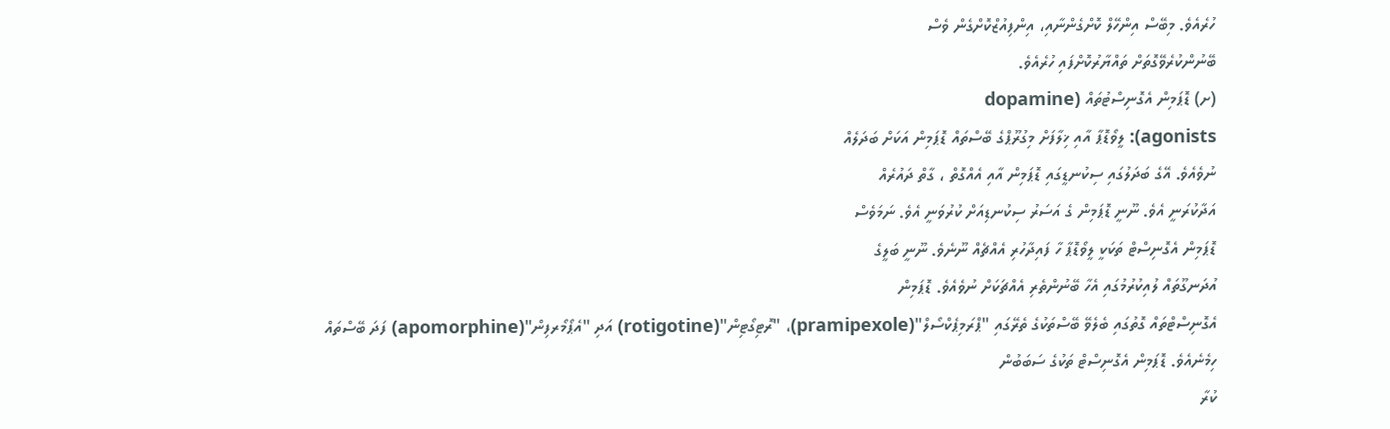ހުރެއެވެ. މިބޭސް އިންހޭލް ކޮށްގެންނާއި، އިންފިއުޒްކޮށްގެން ވެސް
ބޭނުންކުރެވޭގޮތަށް ތައްޔާރުކޮށްފައި ހުރެއެވެ.
(ށ) ޑޮޕަމިން އެގޮނިސްޓުތައް (dopamine
agonists): ލީވޯޑޮޕާ އާއި ޚިލާފަށް މިގުރޫޕްގެ ބޭސްތައް ޑޮޕަމިން އަކަށް ބަދަލެއް
ނުވެއެވެ. އޭގެ ބަދަލުގައި ސިކުނޑީގައި ޑޮޕަމިން އާއި އެއްގޮތް ، ގާތް ދައުރެއް
އަދާކުރަނީ އެވެ. ނޫނީ ޑޮޕަމިން ގެ އަސަރު ސިކުނޑިއަށް ކުރުވަނީ އެވެ. ނަމަވެސް
ޑޮޕަމިން އެގޮނިސްޓް ތަކަކީ ލީވޯޑޮޕާ ހާ ފައިދާހުރި އެއްޗެއް ނޫނެވެ. ނޫނީ ބަލީގެ
އުދަނގޫތައް ލުއިކުރުމުގައި އެހާ ބޭނުންތެރި އެއްޗަކަށް ނުވެއެވެ. ޑޮޕަމިން
އެގޮނިސްޓްތައް ގޮތުގައި ބެލެވޭ ބޭސްތަކުގެ ތެރޭގައި "ޕްރަމިޕެކްސޯލް"(pramipexole)، "ރޮޓިގޯޓިން"(rotigotine) އަދި "އެޕޯމޯރފިން"(apomorphine) ފަދަ ބޭސްތައް ހިމެނެއެވެ. ޑޮޕަމިން އެގޮނިސްޓް ތަކުގެ ސަބަބުން
ކުރާ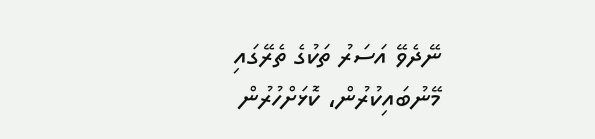ނޭދެވޭ އަސަރު ތަކުގެ ތެރޭގައި މޭނުބައިކުރުން، ކޮޅަށްހުރުން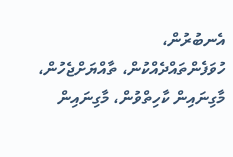އެނބުރުން،
ހުވަފެންތައްދެއްކުން، ތާއްޔަށްޖެހުން، މާގިނައިން ކާހިތްވުން، މާގިނައިން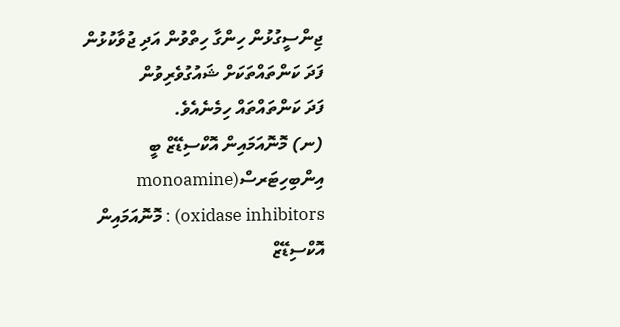ޖިންސީގުޅުން ހިންގާ ހިތްވުން އަދި ޖުވާކުޅުން ފަދަ ކަންތައްތަކަށް ޝައުގުވެރިވުން
ފަދަ ކަންތައްތައް ހިމެނެއެވެ.
(ނ) މޮނޮއަމައިން އޮކްސިޑޭޒް ބީ އިންބިހިޓަރސް(monoamine
oxidase inhibitors) : މޮނޮއަމައިން އޮކްސިޑޭޒް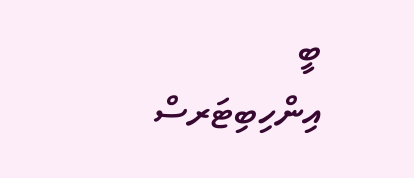ބީ އިންހިބިޓަރސް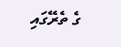ގެ ތެރޭގައި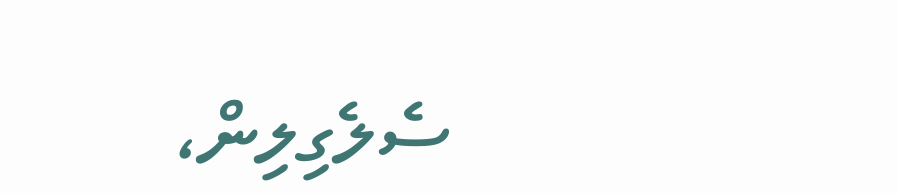ސެލެގިލިން،